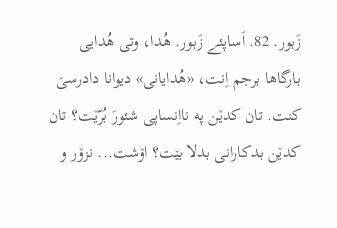زَبور. 82. اَساپئے زَبور. هُدا، وتی هُدایی بارگاها برجم اِنت، «هُدایانی» دیوانا دادرسیَ کنت. تان کدێن په نااِنساپی شئورَ بُرّێت؟ تان کدێن بدکارانی بدلا بێت؟ اۆشت... نزۆر و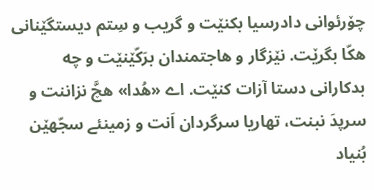چۆرئوانی دادرسیا بکنێت و گریب و سِتم دیستگێنانی هکّا بگرێت. نێزگار و هاجتمندان برَکّێنێت و چه بدکارانی دستا آزات کنێت. اے «هُدا» هچَّ نزاننت و سرپدَ نبنت، تهاریا سرگردان اَنت و زمینئے سجّهێن بُنیاد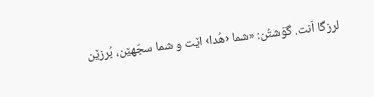لرزگا اَنت. گوَشتُن: «شما ‹هُدا› اێت و شما سجّهێن، بُرزێن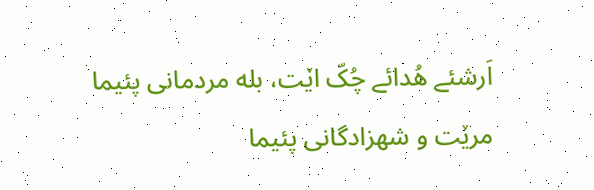اَرشئے هُدائے چُکّ اێت، بله مردمانی پئیما مرێت و شهزادگانی پئیما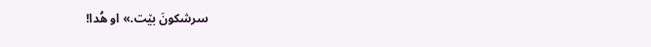سرشکونَ بێت.» او هُدا!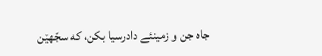جاه جن و زمینئے دادرسیا بکن، که سجّهێن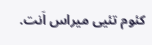کئوم تئیی میراس اَنت.